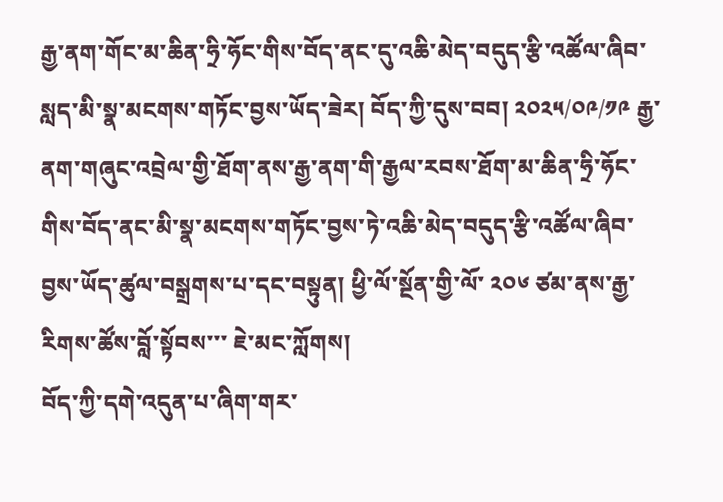རྒྱ་ནག་གོང་མ་ཆིན་ཧྲི་ཧོང་གིས་བོད་ནང་དུ་འཆི་མེད་བདུད་རྩི་འཚོལ་ཞིབ་སླད་མི་སྣ་མངགས་གཏོང་བྱས་ཡོད་ཟེར། བོད་ཀྱི་དུས་བབ། ༢༠༢༥/༠༩/༡༩ རྒྱ་ནག་གཞུང་འབྲེལ་གྱི་ཐོག་ནས་རྒྱ་ནག་གི་རྒྱལ་རབས་ཐོག་མ་ཆིན་ཧྲི་ཧོང་གིས་བོད་ནང་མི་སྣ་མངགས་གཏོང་བྱས་ཏེ་འཆི་མེད་བདུད་རྩི་འཚོལ་ཞིབ་བྱས་ཡོད་ཚུལ་བསྒྲགས་པ་དང་བསྟུན། ཕྱི་ལོ་སྔོན་གྱི་ལོ་ ༢༠༦ ཙམ་ནས་རྒྱ་རིགས་ཚོས་བློ་སྟོབས་་་ ཇེ་མང་ཀློགས།
བོད་ཀྱི་དགེ་འདུན་པ་ཞིག་གར་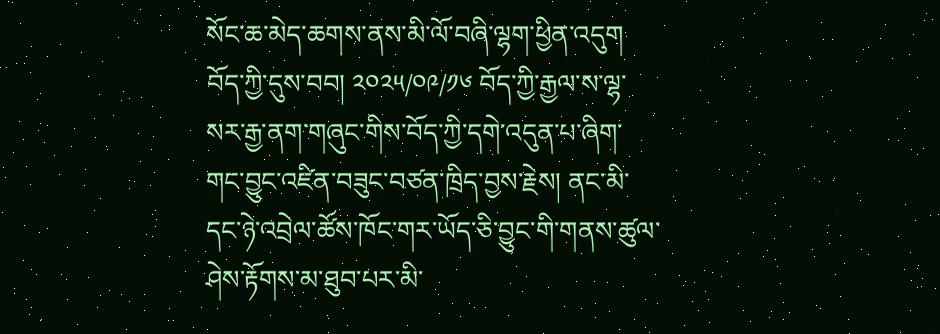སོང་ཆ་མེད་ཆགས་ནས་མི་ལོ་བཞི་ལྷག་ཕྱིན་འདུག བོད་ཀྱི་དུས་བབ། ༢༠༢༥/༠༩/༡༦ བོད་ཀྱི་རྒྱལ་ས་ལྷ་སར་རྒྱ་ནག་གཞུང་གིས་བོད་ཀྱི་དགེ་འདུན་པ་ཞིག་གང་བྱུང་འཛིན་བཟུང་བཙན་ཁྲིད་བྱས་རྗེས། ནང་མི་དང་ཉེ་འབྲེལ་ཚོས་ཁོང་གར་ཡོད་ཅི་བྱུང་གི་གནས་ཚུལ་ཤེས་རྟོགས་མ་ཐུབ་པར་མི་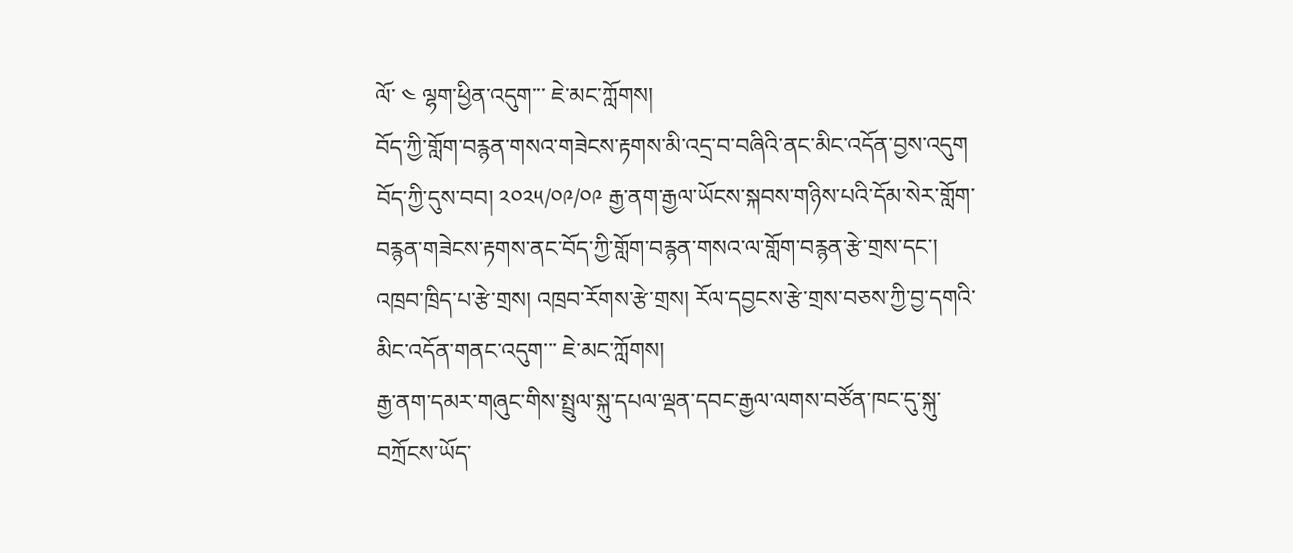ལོ་ ༤ ལྷག་ཕྱིན་འདུག་་་ ཇེ་མང་ཀློགས།
བོད་ཀྱི་གློག་བརྙན་གསའ་གཟེངས་རྟགས་མི་འདྲ་བ་བཞིའི་ནང་མིང་འདོན་བྱས་འདུག བོད་ཀྱི་དུས་བབ། ༢༠༢༥/༠༩/༠༩ རྒྱ་ནག་རྒྱལ་ཡོངས་སྐབས་གཉིས་པའི་དོམ་སེར་གློག་བརྙན་གཟེངས་རྟགས་ནང་བོད་ཀྱི་གློག་བརྙན་གསའ་ལ་གློག་བརྙན་རྩེ་གྲས་དང་། འཁྲབ་ཁྲིད་པ་རྩེ་གྲས། འཁྲབ་རོགས་རྩེ་གྲས། རོལ་དབྱངས་རྩེ་གྲས་བཅས་ཀྱི་བྱ་དགའི་མིང་འདོན་གནང་འདུག་་་ ཇེ་མང་ཀློགས།
རྒྱ་ནག་དམར་གཞུང་གིས་སྤྲུལ་སྐུ་དཔལ་ལྡན་དབང་རྒྱལ་ལགས་བཙོན་ཁང་དུ་སྐུ་བཀྲོངས་ཡོད་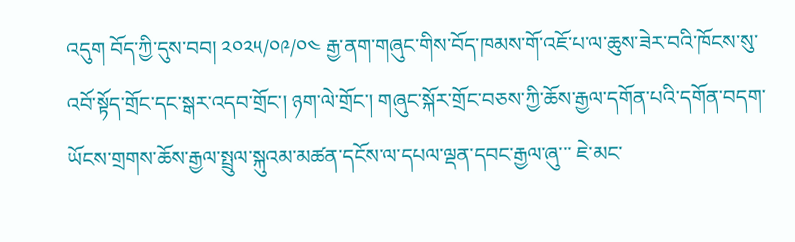འདུག བོད་ཀྱི་དུས་བབ། ༢༠༢༥/༠༩/༠༤ རྒྱ་ནག་གཞུང་གིས་བོད་ཁམས་གོ་འཇོ་པ་ལ་ཆུས་ཟེར་བའི་ཁོངས་སུ་འབོ་སྟོད་གྲོང་དང་སྒར་འདབ་གྲོང་། ཉག་ལེ་གྲོང་། གཞུང་སྐོར་གྲོང་བཅས་ཀྱི་ཆོས་རྒྱལ་དགོན་པའི་དགོན་བདག་ཡོངས་གྲགས་ཆོས་རྒྱལ་སྤྲུལ་སྐུའམ་མཚན་དངོས་ལ་དཔལ་ལྡན་དབང་རྒྱལ་ཞུ་་་ ཇེ་མང་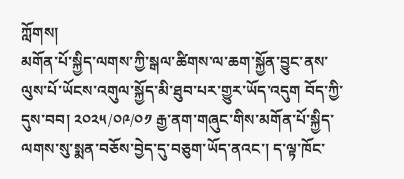ཀློགས།
མགོན་པོ་སྐྱིད་ལགས་ཀྱི་སྒལ་ཚིགས་ལ་ཆག་སྐྱོན་བྱུང་ནས་ལུས་པོ་ཡོངས་འགུལ་སྐྱོད་མི་ཐུབ་པར་གྱུར་ཡོད་འདུག བོད་ཀྱི་དུས་བབ། ༢༠༢༥/༠༩/༠༡ རྒྱ་ནག་གཞུང་གིས་མགོན་པོ་སྐྱིད་ལགས་སུ་སྨན་བཅོས་བྱེད་དུ་བཅུག་ཡོད་ནའང་། ད་ལྟ་ཁོང་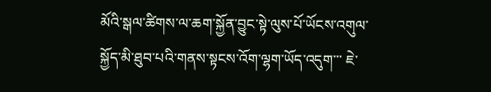མོའི་སྒལ་ཚིགས་ལ་ཆག་སྐྱོན་བྱུང་སྟེ་ལུས་པོ་ཡོངས་འགུལ་སྐྱོད་མི་ཐུབ་པའི་གནས་སྟངས་འོག་ལྷག་ཡོད་འདུག་་་ ཇེ་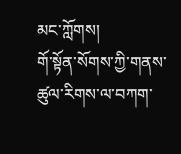མང་ཀློགས།
གོ་སྟོན་སོགས་ཀྱི་གནས་ཚུལ་རིགས་ལ་བཀག་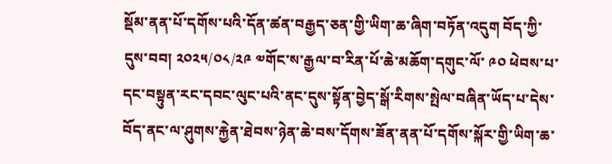སྡོམ་ནན་པོ་དགོས་པའི་དོན་ཚན་བརྒྱད་ཅན་གྱི་ཡིག་ཆ་ཞིག་བཏོན་འདུག བོད་ཀྱི་དུས་བབ། ༢༠༢༥/༠༨/༢༩ ༧གོང་ས་རྒྱལ་བ་རིན་པོ་ཆེ་མཆོག་དགུང་ལོ་ ༩༠ ཕེབས་པ་དང་བསྟུན་རང་དབང་ལུང་པའི་ནང་དུས་སྟོན་བྱེད་སྒོ་རིགས་སྤེལ་བཞིན་ཡོད་པ་དེས་བོད་ནང་ལ་ཤུགས་རྐྱེན་ཐེབས་ཉེན་ཆེ་བས་དོགས་ཟོན་ནན་པོ་དགོས་སྐོར་གྱི་ཡིག་ཆ་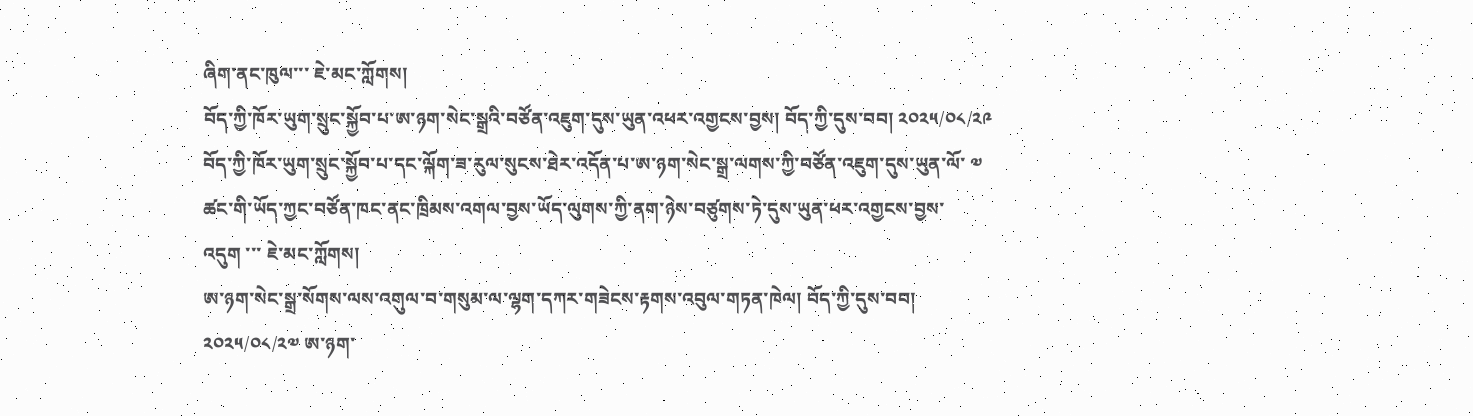ཞིག་ནང་ཁུལ་་་ ཇེ་མང་ཀློགས།
བོད་ཀྱི་ཁོར་ཡུག་སྲུང་སྐྱོབ་པ་ཨ་ཉག་སེང་སྒྲའི་བཙོན་འཇུག་དུས་ཡུན་འཕར་འགྱངས་བྱས། བོད་ཀྱི་དུས་བབ། ༢༠༢༥/༠༨/༢༩ བོད་ཀྱི་ཁོར་ཡུག་སྲུང་སྐྱོབ་པ་དང་ལྐོག་ཟ་རུལ་སུངས་ཐེར་འདོན་པ་ཨ་ཉག་སེང་སྒྲ་ལགས་ཀྱི་བཙོན་འཇུག་དུས་ཡུན་ལོ་ ༧ ཚང་གི་ཡོད་ཀྱང་བཙོན་ཁང་ནང་ཁྲིམས་འགལ་བྱས་ཡོད་ལུགས་ཀྱི་ནག་ཉེས་བཙུགས་ཏེ་དུས་ཡུན་ཕར་འགྱངས་བྱས་འདུག ་་་ ཇེ་མང་ཀློགས།
ཨ་ཉག་སེང་སྒྲ་སོགས་ལས་འགུལ་བ་གསུམ་ལ་ལྷག་དཀར་གཟེངས་རྟགས་འབུལ་གཏན་ཁེལ། བོད་ཀྱི་དུས་བབ། ༢༠༢༥/༠༨/༢༧ ཨ་ཉག་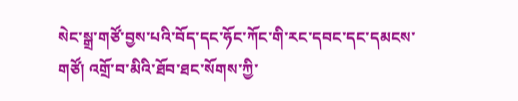སེང་སྒྲ་གཙོ་བྱས་པའི་བོད་དང་ཧོང་ཀོང་གི་རང་དབང་དང་དམངས་གཙོ། འགྲོ་བ་མིའི་ཐོབ་ཐང་སོགས་ཀྱི་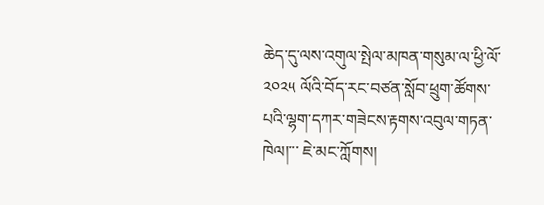ཆེད་དུ་ལས་འགུལ་སྤེལ་མཁན་གསུམ་ལ་ཕྱི་ལོ་ ༢༠༢༥ ལོའི་བོད་རང་བཙན་སློབ་ཕྲུག་ཚོགས་པའི་ལྷག་དཀར་གཟེངས་རྟགས་འབུལ་གཏན་ཁེལ།་་་ ཇེ་མང་ཀློགས།